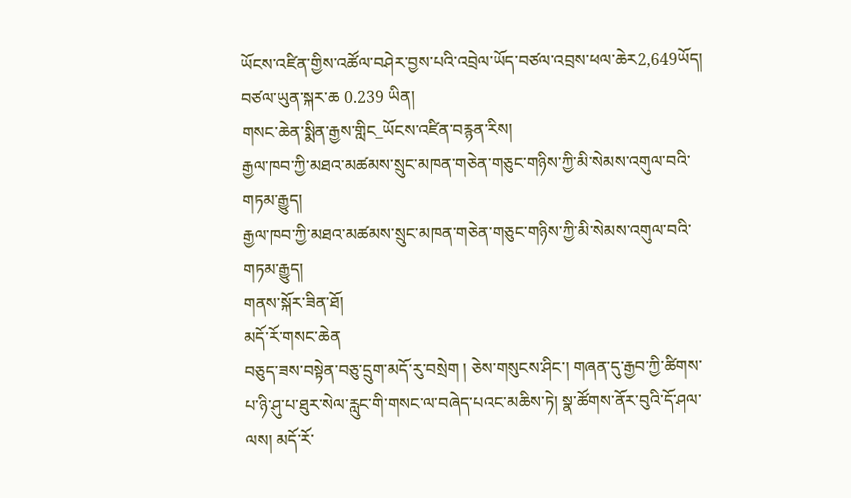ཡོངས་འཛིན་གྱིས་འཚོལ་བཤེར་བྱས་པའི་འབྲེལ་ཡོད་བཙལ་འབྲས་ཕལ་ཆེར2,649ཡོད།  བཙལ་ཡུན་སྐར་ཆ 0.239 ཡིན།
གསང་ཆེན་སྨིན་རྒྱས་གླིང_ཡོངས་འཛིན་བརྙན་རིས།
རྒྱལ་ཁབ་ཀྱི་མཐའ་མཚམས་སྲུང་མཁན་གཅེན་གཅུང་གཉིས་ཀྱི་མི་སེམས་འགུལ་བའི་གཏམ་རྒྱུད།
རྒྱལ་ཁབ་ཀྱི་མཐའ་མཚམས་སྲུང་མཁན་གཅེན་གཅུང་གཉིས་ཀྱི་མི་སེམས་འགུལ་བའི་གཏམ་རྒྱུད།
གནས་སྐོར་ཟིན་ཐོ།
མདོ་རོ་གསང་ཆེན
བཅུད་ཟས་བསྟེན་བཅུ་དྲུག་མདོ་རུ་བསྲེག ། ཅེས་གསུངས་ཤིང་། གཞན་དུ་རྒྱབ་ཀྱི་ཚིགས་པ་ཉི་ཤུ་པ་ཐུར་སེལ་རླུང་གི་གསང་ལ་བཞེད་པའང་མཆིས་ཏེ། སྣ་ཚོགས་ནོར་བུའི་དོ་ཤལ་ལས། མདོ་རོ་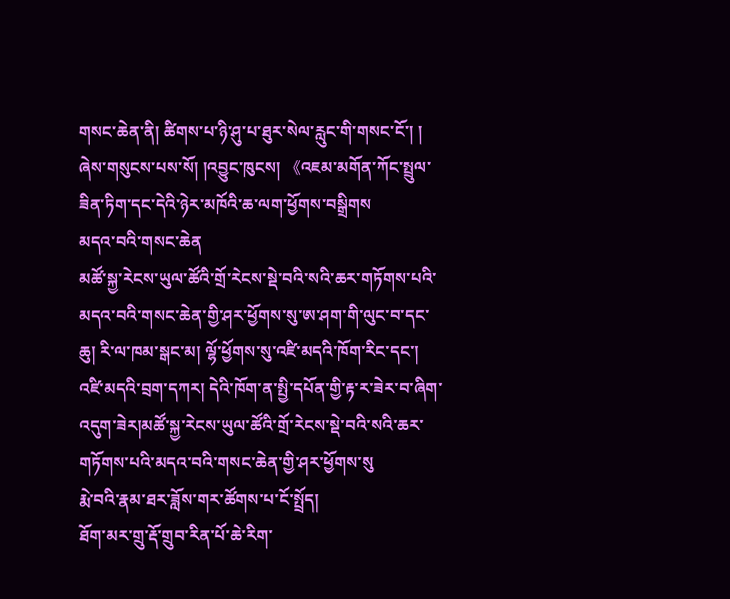གསང་ཆེན་ནི། ཚིགས་པ་ཉི་ཤུ་པ་ཐུར་སེལ་རླུང་གི་གསང་ངོ་། ། ཞེས་གསུངས་པས་སོ། །འབྱུང་ཁུངས། 《འཇམ་མགོན་ཀོང་སྤྲུལ་ཟིན་ཏིག་དང་དེའི་ཉེར་མཁོའི་ཆ་ལག་ཕྱོགས་བསྒྲིགས
མདའ་བའི་གསང་ཆེན
མཚོ་སྐྱ་རེངས་ཡུལ་ཚོའི་གྲོ་རེངས་སྡེ་བའི་སའི་ཆར་གཏོགས་པའི་མདའ་བའི་གསང་ཆེན་གྱི་ཤར་ཕྱོགས་སུ་ཨ་ཤག་གི་ལུང་བ་དང་ཆུ། རི་ལ་ཁམ་སྒང་མ། ལྷོ་ཕྱོགས་སུ་འཛི་མདའི་ཁོག་རིང་དང་། འཛི་མདའི་བྲག་དཀར། དེའི་ཁོག་ན་སྤྱི་དཔོན་གྱི་རྟ་ར་ཟེར་བ་ཞིག་འདུག་ཟེར།མཚོ་སྐྱ་རེངས་ཡུལ་ཚོའི་གྲོ་རེངས་སྡེ་བའི་སའི་ཆར་གཏོགས་པའི་མདའ་བའི་གསང་ཆེན་གྱི་ཤར་ཕྱོགས་སུ
རྨེ་བའི་རྣམ་ཐར་ཟློས་གར་ཚོགས་པ་ངོ་སྤྲོད།
ཐོག་མར་གྲུ་རྡོ་གྲུབ་རིན་པོ་ཆེ་རིག་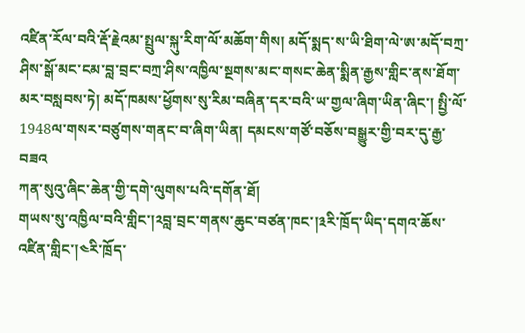འཛིན་རོལ་བའི་རྡོ་རྗེའམ་སྤྲུལ་སྐུ་རིག་ལོ་མཆོག་གིས། མདོ་སྨད་ས་ཡི་ཐིག་ལེ་ཨ་མདོ་བཀྲ་ཤིས་སྒོ་མང་ངམ་བླ་བྲང་བཀྲ་ཤིས་འཁྱིལ་སྔགས་མང་གསང་ཆེན་སྨིན་རྒྱས་གླིང་ནས་ཐོག་མར་བསླབས་ཏེ། མདོ་ཁམས་ཕྱོགས་སུ་རིམ་བཞིན་དར་བའི་ཡ་གྱལ་ཞིག་ཡིན་ཞིང་། སྤྱི་ལོ་1948ལ་གསར་བཙུགས་གནང་བ་ཞིག་ཡིན། དམངས་གཙོ་བཅོས་བསྒྱུར་གྱི་བར་དུ་རྒྱ་བཟའ
ཀན་སུའུ་ཞིང་ཆེན་གྱི་དགེ་ལུགས་པའི་དགོན་ཐོ།
གཡས་སུ་འཁྱིལ་བའི་གླིང་།༢བླ་བྲང་གནས་ཆུང་བཙན་ཁང་།༣རི་ཁྲོད་ཡིད་དགའ་ཆོས་འཛིན་གླིང་།༤རི་ཁྲོད་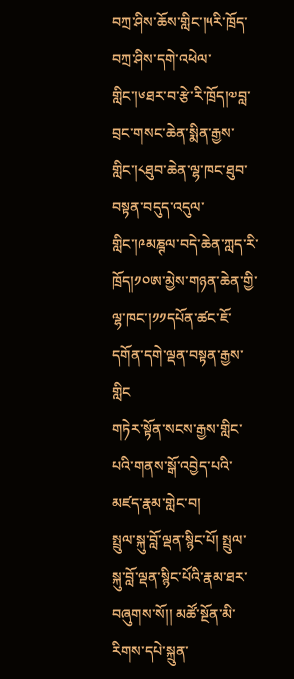བཀྲ་ཤིས་ཆོས་གླིང་།༥རི་ཁྲོད་བཀྲ་ཤིས་དགེ་འཕེལ་གླིང་།༦ཐར་བ་རྩེ་རི་ཁྲོད།༧བླ་བྲང་གསང་ཆེན་སྨིན་རྒྱས་གླིང་།༨ཐུབ་ཆེན་ལྷ་ཁང་ཐུབ་བསྟན་བདུད་འདུལ་གླིང་།༩མཎྚལ་བདེ་ཆེན་ཀླད་རི་ཁྲོད།༡༠ཨ་མྱེས་གཉན་ཆེན་གྱི་ལྷ་ཁང་།༡༡དཔོན་ཚང་ཇོ་དགོན་དགེ་ལྡན་བསྟན་རྒྱས་གླིང
གཏེར་སྟོན་སངས་རྒྱས་གླིང་པའི་གནས་སྒོ་འབྱེད་པའི་མཛད་རྣམ་གླེང་བ།
སྤྲུལ་སྐུ་བློ་ལྡན་སྙིང་པོ། སྤྲུལ་སྐུ་བློ་ལྡན་སྙིང་པོའི་རྣམ་ཐར་བཞུགས་སོ།། མཚོ་སྔོན་མི་རིགས་དཔེ་སྐྲུན་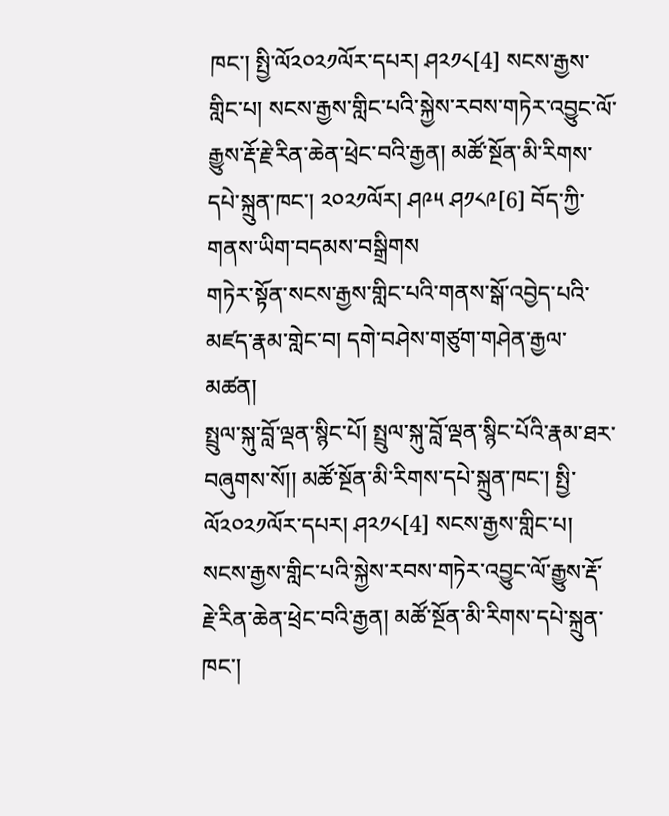ཁང་། སྤྱི་ལོ༢༠༢༡ལོར་དཔར། ཤ༢༡༨[4] སངས་རྒྱས་གླིང་པ། སངས་རྒྱས་གླིང་པའི་སྐྱེས་རབས་གཏེར་འབྱུང་ལོ་རྒྱུས་རྡོ་རྗེ་རིན་ཆེན་ཕྲེང་བའི་རྒྱན། མཚོ་སྔོན་མི་རིགས་དཔེ་སྐྲུན་ཁང་། ༢༠༢༡ལོར། ཤ༩༥ ཤ༡༨༩[6] བོད་ཀྱི་གནས་ཡིག་བདམས་བསྒྲིགས
གཏེར་སྟོན་སངས་རྒྱས་གླིང་པའི་གནས་སྒོ་འབྱེད་པའི་མཛད་རྣམ་གླེང་བ། དགེ་བཤེས་གཙུག་གཤེན་རྒྱལ་མཚན།
སྤྲུལ་སྐུ་བློ་ལྡན་སྙིང་པོ། སྤྲུལ་སྐུ་བློ་ལྡན་སྙིང་པོའི་རྣམ་ཐར་བཞུགས་སོ།། མཚོ་སྔོན་མི་རིགས་དཔེ་སྐྲུན་ཁང་། སྤྱི་ལོ༢༠༢༡ལོར་དཔར། ཤ༢༡༨[4] སངས་རྒྱས་གླིང་པ། སངས་རྒྱས་གླིང་པའི་སྐྱེས་རབས་གཏེར་འབྱུང་ལོ་རྒྱུས་རྡོ་རྗེ་རིན་ཆེན་ཕྲེང་བའི་རྒྱན། མཚོ་སྔོན་མི་རིགས་དཔེ་སྐྲུན་ཁང་།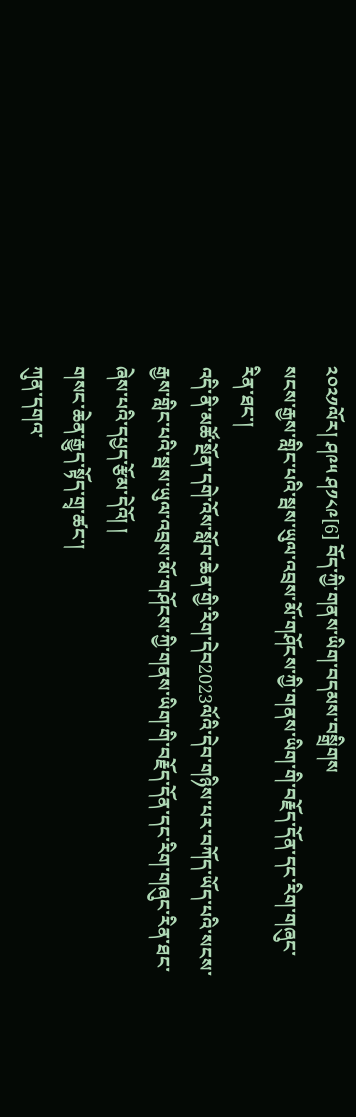༢༠༢༡ལོར། ཤ༩༥ ཤ༡༨༩[6] བོད་ཀྱི་གནས་ཡིག་བདམས་བསྒྲིགས
སངས་རྒྱས་གླིང་པའི་སྦས་ཡུལ་འབྲས་མོ་གཤོངས་ཀྱི་གནས་ཡིག་གི་བརྗོད་དོན་དང་རིག་གཞུང་རིན་ཐང་།
འདི་ནི་མཚོ་སྔོན་དགེ་འོས་སློབ་ཆེན་གྱི་རིག་དེབ2023ལོའི་དེབ་གཉིས་པར་བཀོད་ཡོད་པའི་སངས་རྒྱས་གླིང་པའི་སྦས་ཡུལ་འབྲས་མོ་གཤོངས་ཀྱི་གནས་ཡིག་གི་བརྗོད་དོན་དང་རིག་གཞུང་རིན་ཐང་ཞེས་པའི་དཔྱད་རྩོམ་དེའོ། །
གསང་ཆེན་རྒྱུད་སྟོད་གྲྭ་ཚང་།
ཀུན་དགའ་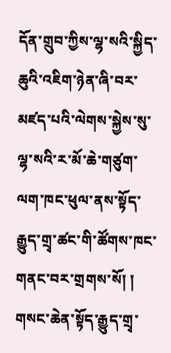དོན་གྲུབ་ཀྱིས་ལྷ་སའི་སྐྱིད་ཆུའི་འཇིག་ཉེན་ཞི་བར་མཛད་པའི་ལེགས་སྐྱེས་སུ་ལྷ་སའི་ར་མོ་ཆེ་གཙུག་ལག་ཁང་ཕུལ་ནས་སྟོད་རྒྱུད་གྲྭ་ཚང་གི་ཚོགས་ཁང་གནང་བར་གྲགས་སོ། ། གསང་ཆེན་སྟོད་རྒྱུད་གྲྭ་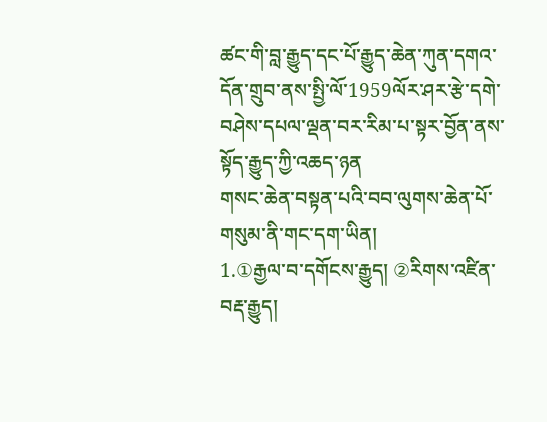ཚང་གི་བླ་རྒྱུད་དང་པོ་རྒྱུད་ཆེན་ཀུན་དགའ་དོན་གྲུབ་ནས་སྤྱི་ལོ་1959ལོར་ཤར་རྩེ་དགེ་བཤེས་དཔལ་ལྡན་བར་རིམ་པ་སྟར་བྱོན་ནས་སྟོད་རྒྱུད་ཀྱི་འཆད་ཉན
གསང་ཆེན་བསྟན་པའི་བབ་ལུགས་ཆེན་པོ་གསུམ་ནི་གང་དག་ཡིན།
1.①རྒྱལ་བ་དགོངས་རྒྱུད། ②རིགས་འཛིན་བརྡ་རྒྱུད།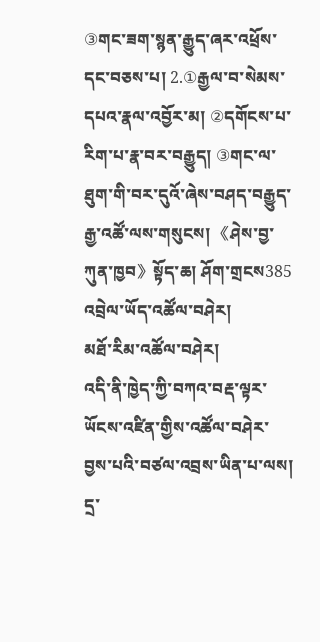③གང་ཟག་སྙན་རྒྱུད་ཞར་འཕྲོས་དང་བཅས་པ། 2.①རྒྱལ་བ་སེམས་དཔའ་རྣལ་འབྱོར་མ། ②དགོངས་པ་རིག་པ་རྣ་བར་བརྒྱུད། ③གང་ལ་ཐུག་གི་བར་དུའོ་ཞེས་བཤད་བརྒྱུད་རྒྱ་འཚོ་ལས་གསུངས། 《ཤེས་བྱ་ཀུན་ཁྱབ》སྟོད་ཆ། ཤོག་གྲངས385
འབྲེལ་ཡོད་འཚོལ་བཤེར།
མཐོ་རིམ་འཚོལ་བཤེར།
འདི་ནི་ཁྱེད་ཀྱི་བཀའ་བརྡ་ལྟར་ཡོངས་འཛིན་གྱིས་འཚོལ་བཤེར་བྱས་པའི་བཙལ་འབྲས་ཡིན་པ་ལས། དྲ་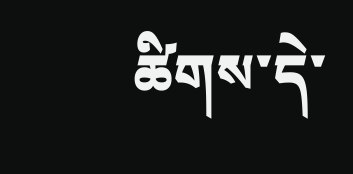ཚིགས་དེ་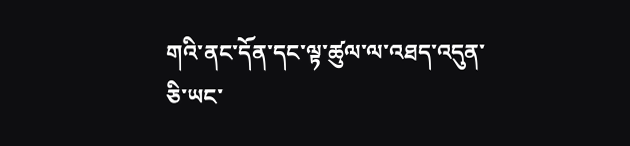གའི་ནང་དོན་དང་ལྟ་ཚུལ་ལ་འཐད་འདུན་ཅི་ཡང་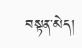བསྟན་མེད།